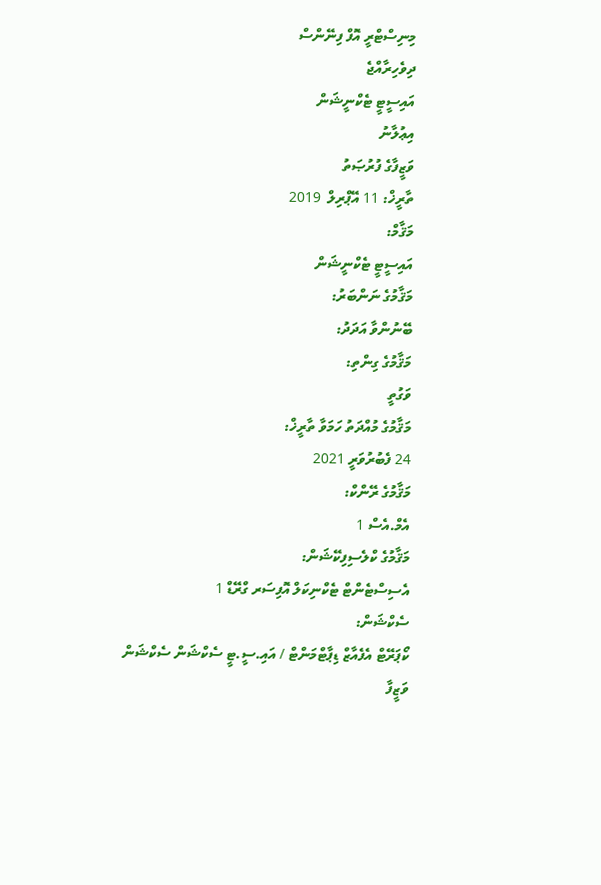މިނިސްޓްރީ އޮފް ފިނޭންސް
ދިވެހިރާއްޖެ
އައިސީޓީ ޓެކްނީޝަން
އިޢުލާނު
ވަޒީފާގެ ފުރުޞަތު
ތާރީޚް: 11 އޭޕްރިލް  2019
މަޤާމް:
އައިސީޓީ ޓެކްނީޝަން
މަޤާމުގެ ނަންބަރު:
ބޭނުންވާ އަދަދު:
މަޤާމުގެ ގިންތި:
ވަގުތީ
މަޤާމުގެ މުއްދަތު ހަމަވާ ތާރީޚް:
24 ފެބުރުވަރީ 2021
މަޤާމުގެ ރޭންކް:
އެމް.އެސް 1
މަޤާމުގެ ކްލެސިފިކޭޝަން:
އެސިސްޓެންޓް ޓެކްނިކަލް އޮފިސަރ ގްރޭޑް 1
ސެކްޝަން:
ކޯޕަރޭޓް އެފެއާޒް ޑިޕާޓްމަންޓް / އައި.ސީ.ޓީ ސެކްޝަން ސެކްޝަން
ވަޒީފާ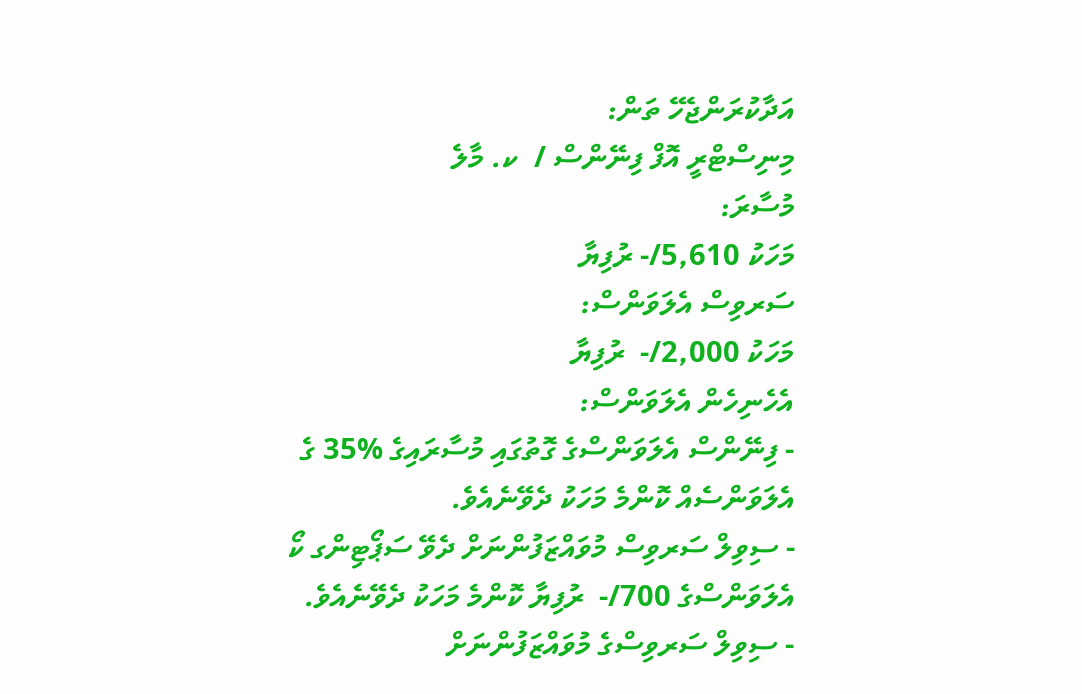އަދާކުރަންޖެހޭ ތަން:
މިނިސްޓްރީ އޮފް ފިނޭންސް /  ކ. މާލެ
މުސާރަ:
މަހަކު 5,610/- ރުފިޔާ
ސަރވިސް އެލަވަންސް:
މަހަކު 2,000/-  ރުފިޔާ
އެހެނިހެން އެލަވަންސް:
- ފިނޭންސް އެލަވަންސްގެ ގޮތުގައި މުސާރައިގެ %35 ގެ އެލަވަންސެއް ކޮންމެ މަހަކު ދެވޭނެއެވެ.
- ސިވިލް ސަރވިސް މުވައްޒަފުންނަށް ދެވޭ ސަޕޯޓިންގ ކޯ އެލަވަންސްގެ 700/-  ރުފިޔާ ކޮންމެ މަހަކު ދެވޭނެއެވެ.
- ސިވިލް ސަރވިސްގެ މުވައްޒަފުންނަށް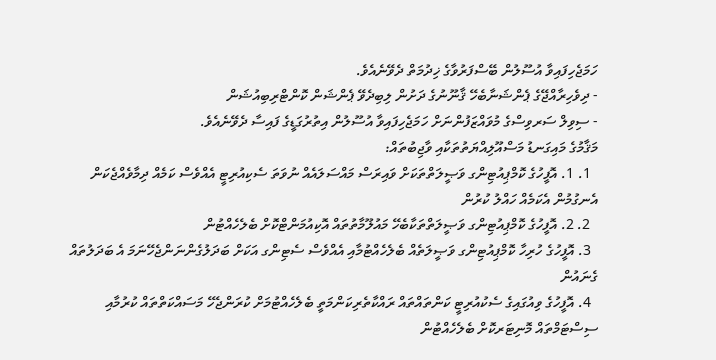ހަމަޖެހިފައިވާ އުސޫލުން ބޭސްފަރުވާގެ ޚިދުމަތް ދެވޭނެއެވެ.
- ދިވެހިރާއްޖޭގެ ޕެންޝަނާބެހޭ ޤާނޫނުގެ ދަށުން ލިބިދެވޭ ޕެންޝަން ކޮންޓްރިބިއުޝަން
- ސިވިލް ސަރވިސްގެ މުވައްޒަފުންނަށް ހަމަޖެހިފައިވާ އުސޫލުން އިތުރުގަޑީގެ ފައިސާ ދެވޭނެއެވެ.
މަޤާމުގެ މައިގަނޑު މަސްއޫލިއްޔަތުތަކާއި ވާޖިބުތައް:
  1. 1. އޮފީހުގެ ކޮމްޕިއުޓިންގ ވަޞީލަތްތަކަށް ވައިރަސް މައްސަލައެއް ނުވަތަ ސެކިއުރިޓީ އެއްވެސް ކަމެއް ދިމާވެއްޖެކަން އެނގުމުން އެކަމެއް ހައްލު ކުރުން
  2. 2. އޮފީހުގެ ކޮމްޕިއުޓިންގ ވަޞީލަތްތަކާބެހޭ މައުލޫމާތުތައް އޮކިއުމަންޓްކޮށް ބެލެހެއްޓުން
  3. އޮފީހުގެ ހުރިހާ ކޮމްޕިއުޓިންގ ވަޞީލަތެއް ބެލެހެއްޓުމާއި އެއްވެސް ސެޓިންގ އަކަށް ބަދަލުގެންނަންޖެހޭނަމަ އެ ބަދަލުތައް ގެނައުން
  4. އޮފީހުގެ ވިއުގައިގެ ސެކުއުރިޓީ ކަންތައްތައް ރައްކާތެރިކަންމަތީ ބެލެހެއްޓުމަށް ކުރަންޖެހޭ މަސައްކަތްތައް ކުރުމާއި ސިސްޓަމްތައް މޮނިޓަރކޮށް ބެލެހެއްޓުން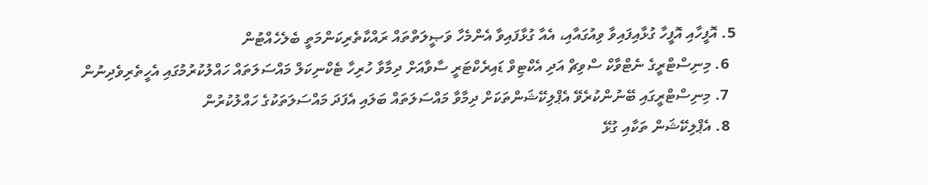5. އޮފީހާއި އޮފީހާ ގުޅާއިފައިވާ ވިއުގައާއި، އެއާ ގުޅާފައިވާ އެންމެހާ ވަޞީލަތްތައް ރައްކާތެރިކަންމަތީ ބެލެހެއްޓުން
  6. މިނިސްޓްރީގެ ނެޓްވާކް ސްވިޗް އަދި އެކްޓިވް ޑައިރެކްޓަރީ ސާވާއަށް ދިމާވާ ހުރިހާ ޓެކްނިކަލް މައްސަލަތައް ހައްލުކުރުމުގައި އެހީތެރިވެދިނުން
  7. މިނިސްޓްރީގައި ބޭނުންކުރެވޭ އެޕްލިކޭޝަންތަކަށް ދިމާވާ މައްސަލަތައް ބަލައި އެފަދަ މައްސަލަތަކުގެ ހައްލުކުރުން
  8. އެޕްލިކޭޝަން ތަކާއި ގުޅޭ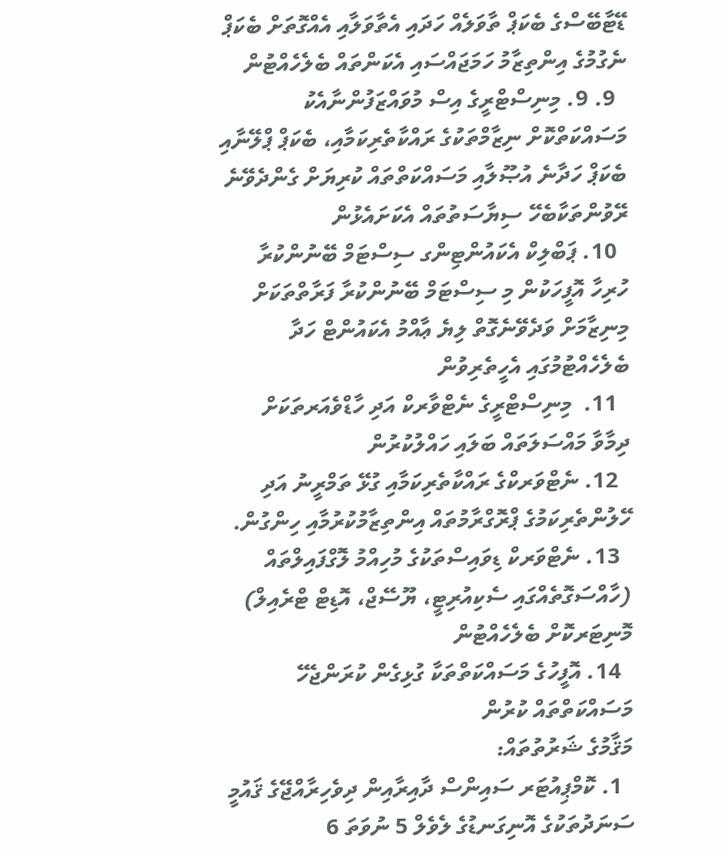ޑޭޓާބޭސްގެ ބެކަޕް ތާވަލެއް ހަދައި އެތާވަލާއި އެއްގޮތަށް ބެކަޕް ނެގުމުގެ އިންތިޒާމު ހަމަޖައްސައި އެކަންތައް ބެލެހެއްޓުން
  9. 9. މިނިސްޓްރީގެ އިސް މުވައްޒަފުންނާއެކު މަސައްކަތްކޮށް ނިޒާމްތަކުގެ ރައްކާތެރިކަމާއި، ބެކަޕް ޕްލޭނާއި ބެކަޕް ހަދާނެ އުޞޫލާއި މަސައްކަތްތައް ކުރިޔަށް ގެންދެވޭނެ ރޭވުންތަކާބެހޭ ސިޔާސަތުތައް އެކަށައެޅުން
  10. ޕަބްލިކް އެކައުންޓިންގ ސިސްޓަމް ބޭނުންކުރާ ހުރިހާ އޮފީހަކުން މި ސިސްޓަމް ބޭނުންކުރާ ފަރާތްތަކަށް މިނިޒާމަށް ވަދެވޭނެގޮތް ލިޔެ ޢާއްމު އެކައުންޓް ހަދާ ބެލެހެއްޓުމުގައި އެހީތެރިވުން
  11.  މިނިސްޓްރީގެ ނެޓްވާރކް އަދި ހާޑްވެއަރތަކަށް ދިމާވާ މައްސަލަތައް ބަލައި ހައްލުކުރުން
  12. ނެޓްވަރކްގެ ރައްކާތެރިކަމާއި ގުޅޭ ތަމްރީނު އަދި ހޭލުންތެރިކަމުގެ ޕްރޮގްރާމުތައް އިންތިޒާމުކުރުމާއި ހިންގުން.
  13. ނެޓްވަރކް ޑިވައިސްތަކުގެ މުހިއްމު ލޮގްފައިލްތައް (ހާއްސަގޮތެއްގައި ސެކިއުރިޓީ، ޔޫސޭޖް، އޮޑިޓް ޓްރެއިލް) މޮނިޓަރކޮށް ބެލެހެއްޓުން
  14. އޮފީހުގެ މަސައްކަތްތަކާ ގުޅިގެން ކުރަންޖެހޭ މަސައްކަތްތައް ކުރުން
މަޤާމުގެ ޝަރުތުތައް:
  1. ކޮމްޕިއުޓަރ ސައިންސް ދާއިރާއިން ދިވެހިރާއްޖޭގެ ޤައުމީ ސަނަދުތަކުގެ އޮނިގަނޑުގެ ލެވެލް 5 ނުވަތަ 6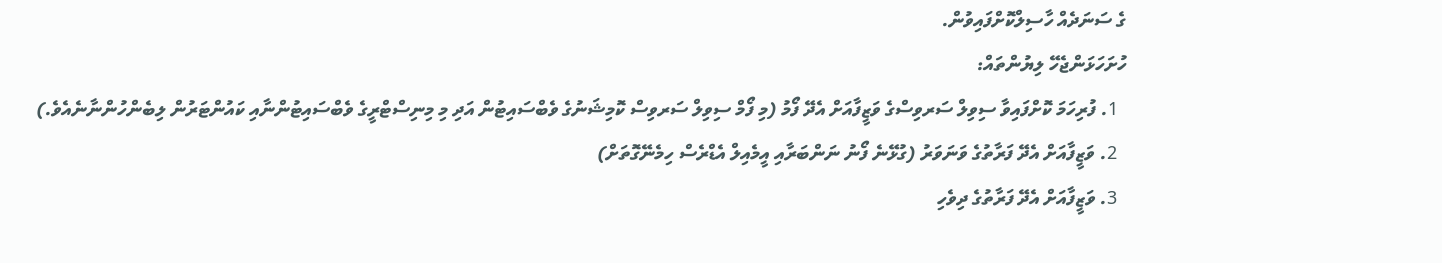ގެ ސަނަދެއް ހާސިލްކޮށްފައިވުން.
ހުށަހަޅަންޖެހޭ ލިޔުންތައް:
  1. ފުރިހަމަ ކޮށްފައިވާ ސިވިލް ސަރވިސްގެ ވަޒީފާއަށް އެދޭ ފޯމު (މި ފޯމް ސިވިލް ސަރވިސް ކޮމިޝަނުގެ ވެބްސައިޓުން އަދި މި މިނިސްޓްރީގެ ވެބްސައިޓުންނާއި ކައުންޓަރުން ލިބެންހުންނާނެއެވެ.)
  2. ވަޒީފާއަށް އެދޭ ފަރާތުގެ ވަނަވަރު (ގުޅޭނެ ފޯނު ނަންބަރާއި އީމެއިލް އެޑްރެސް ހިމެނޭގޮތަށް)
  3. ވަޒީފާއަށް އެދޭ ފަރާތުގެ ދިވެހި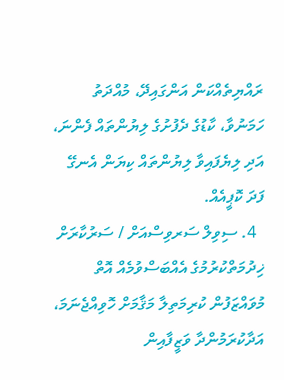ރައްޔިތެއްކަން އަންގައިދޭ، މުއްދަތު ހަމަނުވާ، ކާޑުގެ ދެފުށުގެ ލިޔުންތައް ފެންނަ، އަދި ލިޔެފައިވާ ލިޔުންތައް ކިޔަން އެނގޭ ފަދަ ކޮޕީއެއް.
  4. ސިވިލް ސަރވިސްއަށް / ސަރުކާރަށް ޚިދުމަތްކުރުމުގެ އެއްބަސްވުމެއް އޮތް މުވައްޒަފުން ކުރިމަތިލާ މަޤާމަށް ހޮވިއްޖެނަމަ، އަދާކުރަމުންދާ ވަޒީފާއިން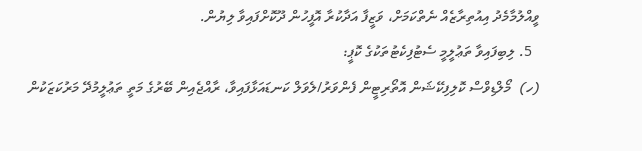ވީއްލުމާމެދު އިއުތިރާޒެއް ނެތްކަމަށް، ވަޒީފާ އަދާކުރާ އޮފީހުން ދޫކޮށްފައިވާ ލިޔުން.
  5. ލިބިފައިވާ ތަޢުލީމީ ސެޓުފިކެޓުތަކުގެ ކޮޕީ:
(ހ)  މޯލްޑިވްސް ކޮލިފިކޭޝަން އޮތޯރިޓީން ފެންވަރު/ލެވަލް ކަނޑައަޅާފައިވާ، ރާއްޖެއިން ބޭރުގެ މަތީ ތަޢުލީމުދޭ މަރުކަޒަކުން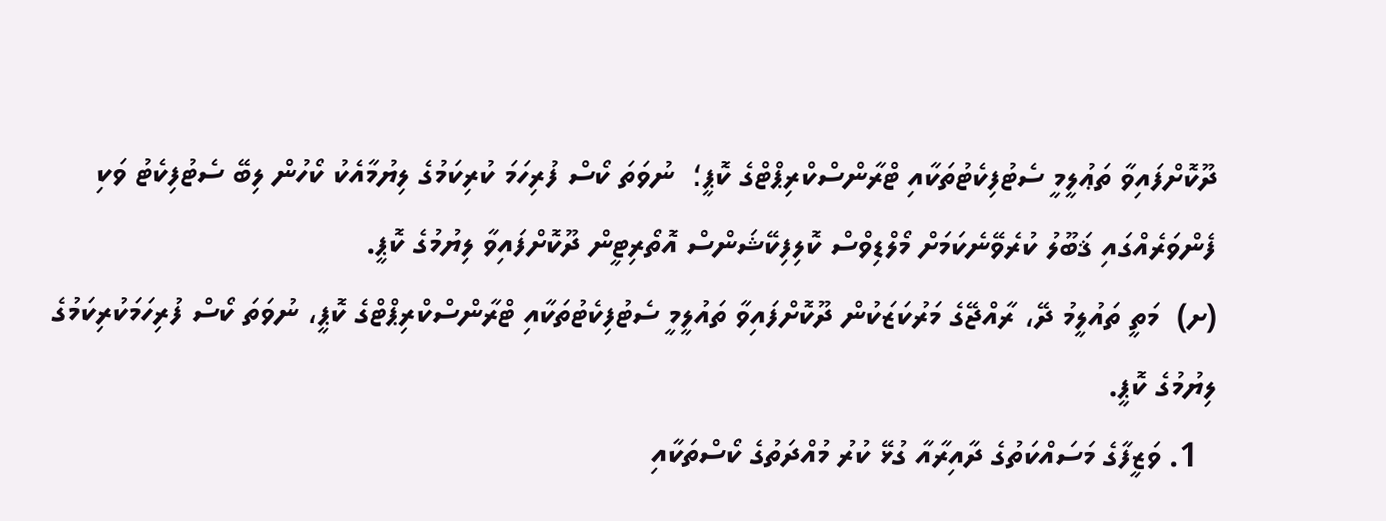ދޫކޮށްފައިވާ ތަޢުލީމީ ސެޓުފިކެޓުތަކާއި ޓްރާންސްކްރިޕްޓްގެ ކޮޕީ؛  ނުވަތަ ކޯސް ފުރިހަމަ ކުރިކަމުގެ ލިޔުމާއެކު ކޯހުން ލިބޭ ސެޓުފިކެޓު ވަކި ފެންވަރެއްގައި ޤަބޫލު ކުރެވޭނެކަމަށް މޯލްޑިވްސް ކޮލިފިކޭޝަންސް އޮތޯރިޓީން ދޫކޮށްފައިވާ ލިޔުމުގެ ކޮޕީ.
(ށ)  މަތީ ތައުލީމު ދޭ، ރާއްޖޭގެ މަރުކަޒަކުން ދޫކޮށްފައިވާ ތައުލީމީ ސެޓުފިކެޓުތަކާއި ޓްރާންސްކްރިޕްޓްގެ ކޮޕީ، ނުވަތަ ކޯސް ފުރިހަމަކުރިކަމުގެ ލިޔުމުގެ ކޮޕީ.
  1. ވަޒީފާގެ މަސައްކަތުގެ ދާއިރާއާ ގުޅޭ ކުރު މުއްދަތުގެ ކޯސްތަކާއި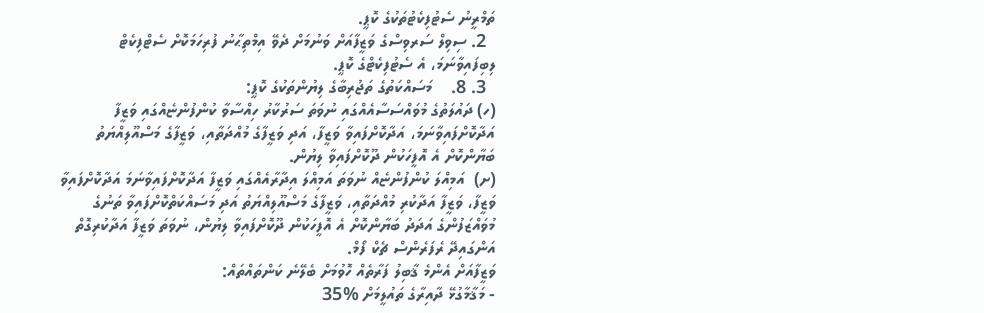ތަމްރީނު ސެޓުފިކެޓުތަކުގެ ކޮޕީ.
  2. ސިވިލް ސަރވިސްގެ ވަޒީފާއަށް ވަނުމަށް ދެވޭ އިމްތިޙާނު ފުރިހަމަކޮށް ސެޓްފިކެޓް ލިބިފައިވާނަމަ، އެ ސެޓުފިކެޓްގެ ކޮޕީ.
  3. 8.    މަސައްކަތުގެ ތަޖުރިބާގެ ލިޔުންތަކުގެ ކޮޕީ:
(ހ) ދައުލަތުގެ މުވައްސަސާއެއްގައި ނުވަތަ ސަރުކާރު ހިއްސާވާ ކުންފުންޏެއްގައި ވަޒީފާ އަދާކޮށްފައިވާނަމަ، އަދާކޮށްފައިވާ ވަޒީފާ، އަދި ވަޒީފާގެ މުއްދަތާއި، ވަޒީފާގެ މަސްއޫލިއްޔަތު ބަޔާންކޮށް އެ އޮފީހަކުން ދޫކޮށްފައިވާ ލިޔުން.
(ށ)  އަމިއްލަ ކުންފުންޏެއް ނުވަތަ އަމިއްލަ އިދާރާއެއްގައި ވަޒީފާ އަދާކޮށްފައިވާނަމަ އަދާކޮށްފައިވާ ވަޒީފާ، ވަޒީފާ އަދާކުރި މުއްދަތާއި، ވަޒީފާގެ މަސްއޫލިއްޔަތު އަދި މަސައްކަތްކޮށްފައިވާ ތަނުގެ މުވައްޒަފުންގެ އަދަދު ބަޔާންކޮށް އެ އޮފީހަކުން ދޫކޮށްފައިވާ ލިޔުން، ނުވަތަ ވަޒީފާ އަދާކުރިގޮތް އަންގައިދޭ ރެފަރެންސް ޗެކް ފޯމް.
ވަޒީފާއަށް އެންމެ ޤާބިލު ފަރާތެއް ހޮވުމަށް ބެލޭނެ ކަންތައްތައް:
- މަޤާމާގުޅޭ ދާއިރާގެ ތައުލީމަށް %35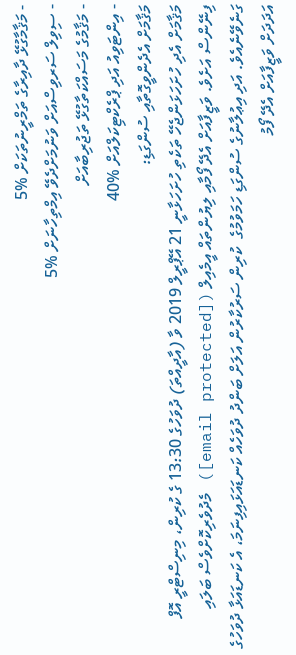- މަޤާމާގުޅޭ ދާއިރާގެ ތަމްރީނުތަކަށް %5
- ސިވިލް ސަރވިސްއަށް ވަނުމަށްދެވޭ އިމްތިހާނަށް %5
- މަޤާމުގެ މަސައްކަތާގުޅޭ ތަޖުރިބާއަށް
- އިންޓަވިއު އަދި ޕްރެކްޓިކަލްއަށް %40
މަޤާމަށް އެދެންވީގޮތާއި ސުންގަޑި:
މަޤާމަށް އެދި ހުށަހަޅަންޖެހޭ ތަކެތި ހުށަހަޅާނީ 21 އޭޕްރީލް 2019 ވާ (އާދީއްތަ) ދުވަހުގެ 13:30 ގެ ކުރިން، މިނިސްޓްރީ އޮފް ފިނޭންސް އަށެވެ. ވަޒީފާއަށް އެދޭ ފޯމާއި ލިޔުންތައް އީމެއިލް ([email protected]) މެދުވެރިކޮށްވެސް ބަލައި ގަނެވޭނެއެވެ. އަދި އިޢުލާނުގެ ސުންގަޑި ހަމަވުމުގެ  ކުރިން ސަރުކާރުން އަލަށް ބަންދު ދުވަހެއް ކަނޑައަޅައިފިނަމަ، އެ ކަނޑައަޅާ ދުވަހުގެ އަދަދަށް ވަޒީފާއަށް އެދޭ ފޯމު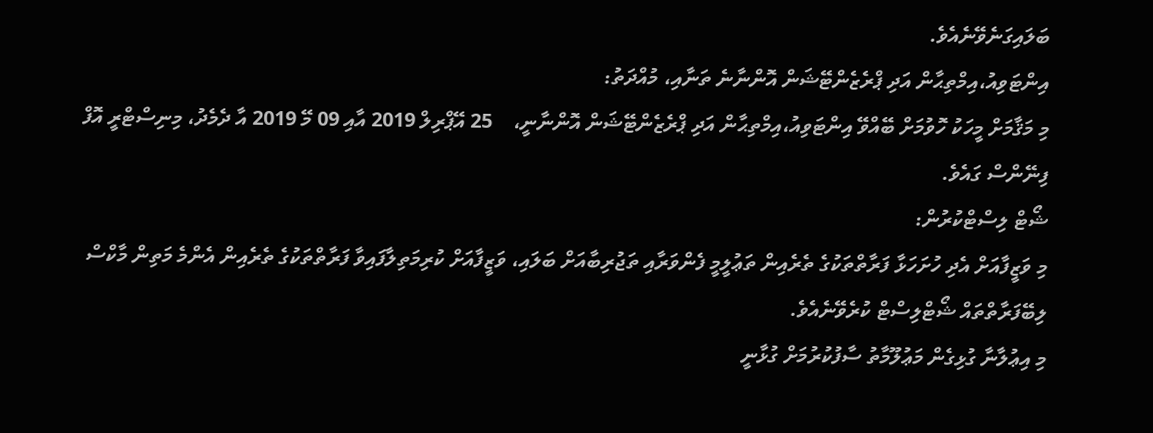ބަލައިގަނެވޭނެއެވެ.
އިންޓަވިއު،އިމްތިޙާން އަދި ޕްރެޒެންޓޭޝަން އޮންނާނެ ތަނާއި، މުއްދަތު:
މި މަޤާމަށް މީހަކު ހޮވުމަށް ބޭއްވޭ އިންޓަވިއު،އިމްތިޙާން އަދި ޕްރެޒެންޓޭޝަން އޮންނާނީ،    25 އޭޕްރިލް 2019 އާއި 09 މޭ 2019 އާ ދެމެދު، މިނިސްޓްރީ އޮފް ފިނޭންސް ގައެވެ.
ޝޯޓް ލިސްޓްކުރުން:
މި ވަޒީފާއަށް އެދި ހުށަހަޅާ ފަރާތްތަކުގެ ތެރެއިން ތަޢުލީމީ ފެންވަރާއި ތަޖުރިބާއަށް ބަލައި، ވަޒީފާއަށް ކުރިމަތިލާފައިވާ ފަރާތްތަކުގެ ތެރެއިން އެންމެ މަތިން މާކްސް ލިބޭފަރާތްތައް ޝޯޓްލިސްޓް ކުރެވޭނެއެވެ.
މި އިޢުލާނާ ގުޅިގެން މަޢުލޫމާތު ސާފުކުރުމަށް ގުޅާނީ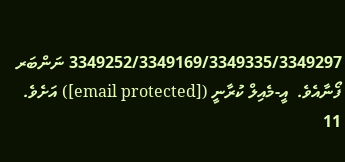3349252/3349169/3349335/3349297 ނަންބަރ ފޯނާއެވެ.  އީ-މެއިލް ކުރާނީ ([email protected]) އަށެވެ.
11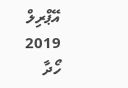އޭޕްރިލް 2019
ހޯދާ